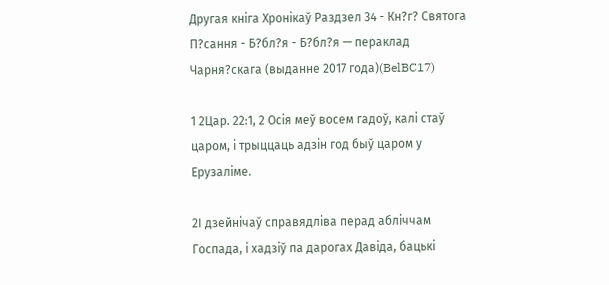Другая кніга Хронікаў Раздзел 34 - Кн?г? Святога П?сання - Б?бл?я - Б?бл?я — пераклад Чарня?скага (выданне 2017 года)(BelBC17)

1 2Цар. 22:1, 2 Осія меў восем гадоў, калі стаў царом, і трыццаць адзін год быў царом у Ерузаліме.

2І дзейнічаў справядліва перад абліччам Госпада, і хадзіў па дарогах Давіда, бацькі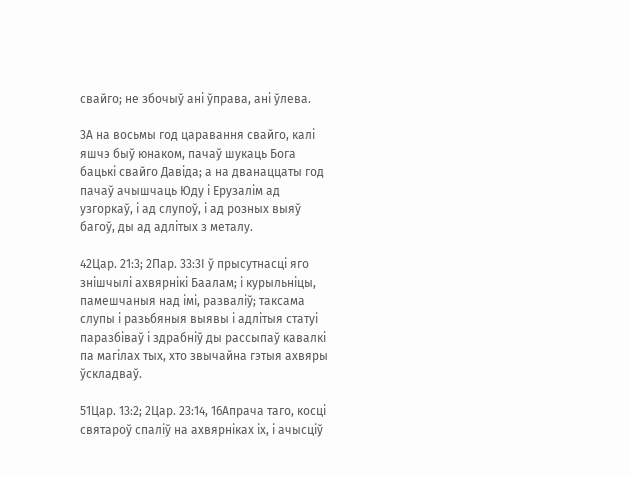свайго; не збочыў ані ўправа, ані ўлева.

3А на восьмы год царавання свайго, калі яшчэ быў юнаком, пачаў шукаць Бога бацькі свайго Давіда; а на дванаццаты год пачаў ачышчаць Юду і Ерузалім ад узгоркаў, і ад слупоў, і ад розных выяў багоў, ды ад адлітых з металу.

42Цар. 21:3; 2Пар. 33:3І ў прысутнасці яго знішчылі ахвярнікі Баалам; і курыльніцы, памешчаныя над імі, разваліў; таксама слупы і разьбяныя выявы і адлітыя статуі паразбіваў і здрабніў ды рассыпаў кавалкі па магілах тых, хто звычайна гэтыя ахвяры ўскладваў.

51Цар. 13:2; 2Цар. 23:14, 16Апрача таго, косці святароў спаліў на ахвярніках іх, і ачысціў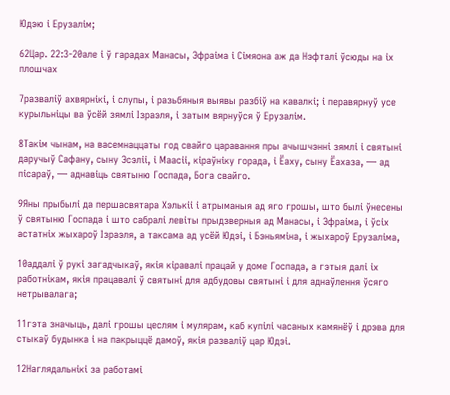Юдэю і Ерузалім;

62Цар. 22:3-20але і ў гарадах Манасы, Эфраіма і Сімяона аж да Нэфталі ўсюды на іх плошчах

7разваліў ахвярнікі, і слупы, і разьбяныя выявы разбіў на кавалкі; і перавярнуў усе курыльніцы ва ўсёй зямлі Ізраэля, і затым вярнуўся ў Ерузалім.

8Такім чынам, на васемнаццаты год свайго царавання пры ачышчэнні зямлі і святыні даручыў Сафану, сыну Эсэліі, і Маасіі, кіраўніку горада, і Ёаху, сыну Ёахаза, — ад пісараў, — аднавіць святыню Госпада, Бога свайго.

9Яны прыбылі да першасвятара Хэлькіі і атрыманыя ад яго грошы, што былі ўнесены ў святыню Госпада і што сабралі левіты прыдзверныя ад Манасы, і Эфраіма, і ўсіх астатніх жыхароў Ізраэля, а таксама ад усёй Юдэі, і Бэньяміна, і жыхароў Ерузаліма,

10аддалі ў рукі загадчыкаў, якія кіравалі працай у доме Госпада, а гэтыя далі іх работнікам, якія працавалі ў святыні для адбудовы святыні і для аднаўлення ўсяго нетрывалага;

11гэта значыць, далі грошы цеслям і мулярам, каб купілі часаных камянёў і дрэва для стыкаў будынка і на пакрыццё дамоў, якія разваліў цар Юдэі.

12Наглядальнікі за работамі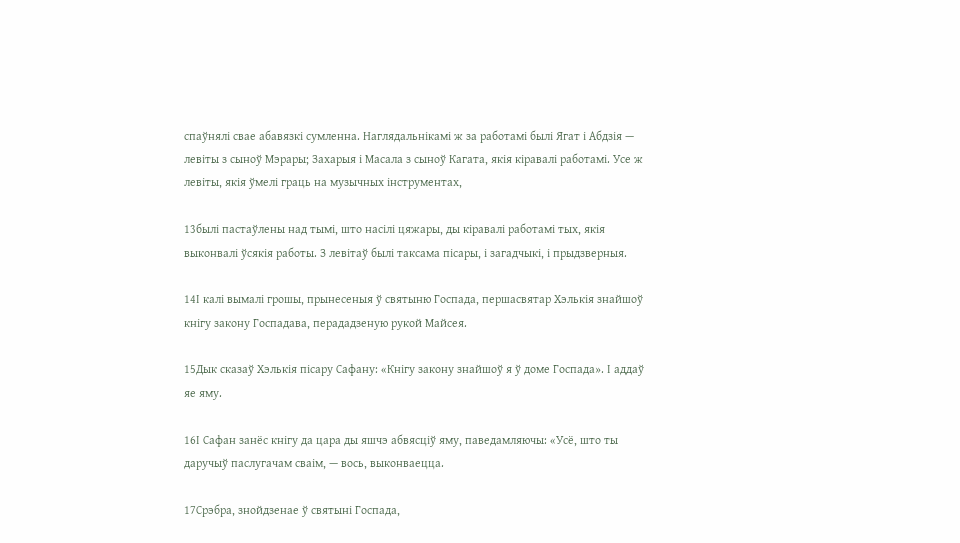спаўнялі свае абавязкі сумленна. Наглядальнікамі ж за работамі былі Ягат і Абдзія — левіты з сыноў Мэрары; Захарыя і Масала з сыноў Кагата, якія кіравалі работамі. Усе ж левіты, якія ўмелі граць на музычных інструментах,

13былі пастаўлены над тымі, што насілі цяжары, ды кіравалі работамі тых, якія выконвалі ўсякія работы. З левітаў былі таксама пісары, і загадчыкі, і прыдзверныя.

14І калі вымалі грошы, прынесеныя ў святыню Госпада, першасвятар Хэлькія знайшоў кнігу закону Госпадава, перададзеную рукой Майсея.

15Дык сказаў Хэлькія пісару Сафану: «Кнігу закону знайшоў я ў доме Госпада». І аддаў яе яму.

16І Сафан занёс кнігу да цара ды яшчэ абвясціў яму, паведамляючы: «Усё, што ты даручыў паслугачам сваім, — вось, выконваецца.

17Срэбра, знойдзенае ў святыні Госпада,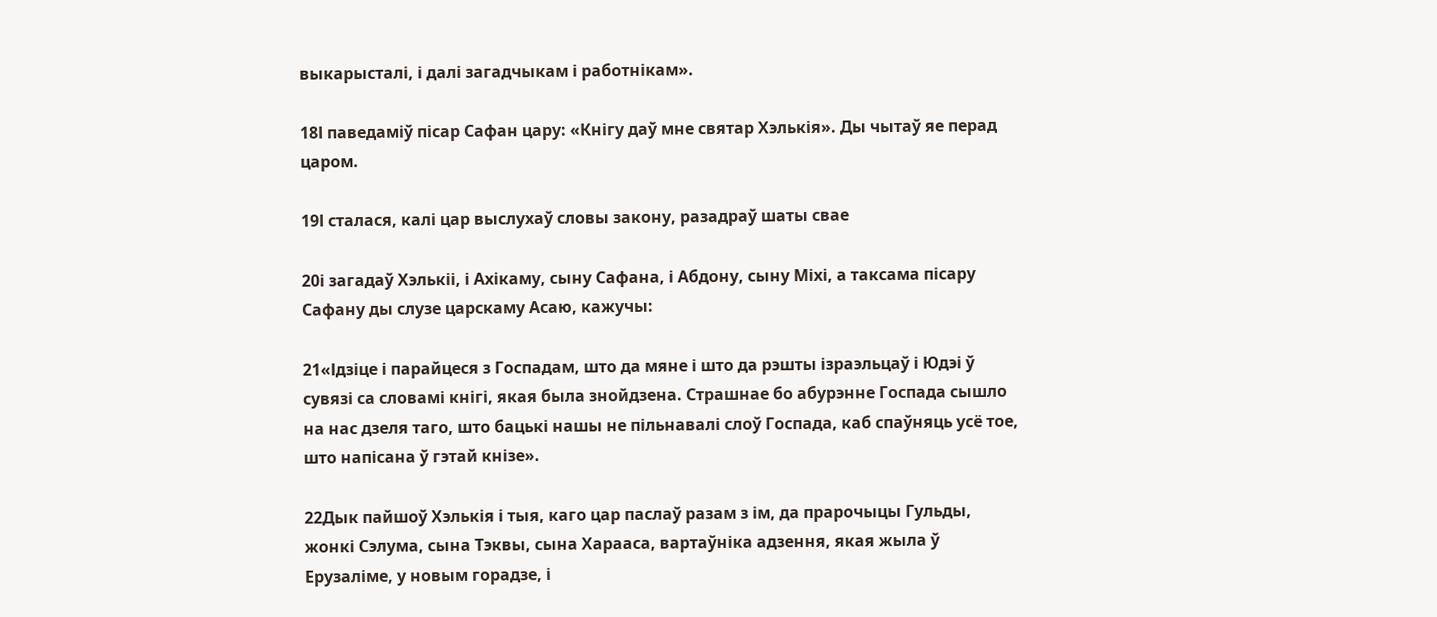выкарысталі, і далі загадчыкам і работнікам».

18І паведаміў пісар Сафан цару: «Кнігу даў мне святар Хэлькія». Ды чытаў яе перад царом.

19І сталася, калі цар выслухаў словы закону, разадраў шаты свае

20і загадаў Хэлькіі, і Ахікаму, сыну Сафана, і Абдону, сыну Міхі, а таксама пісару Сафану ды слузе царскаму Асаю, кажучы:

21«Ідзіце і парайцеся з Госпадам, што да мяне і што да рэшты ізраэльцаў і Юдэі ў сувязі са словамі кнігі, якая была знойдзена. Страшнае бо абурэнне Госпада сышло на нас дзеля таго, што бацькі нашы не пільнавалі слоў Госпада, каб спаўняць усё тое, што напісана ў гэтай кнізе».

22Дык пайшоў Хэлькія і тыя, каго цар паслаў разам з ім, да прарочыцы Гульды, жонкі Сэлума, сына Тэквы, сына Харааса, вартаўніка адзення, якая жыла ў Ерузаліме, у новым горадзе, і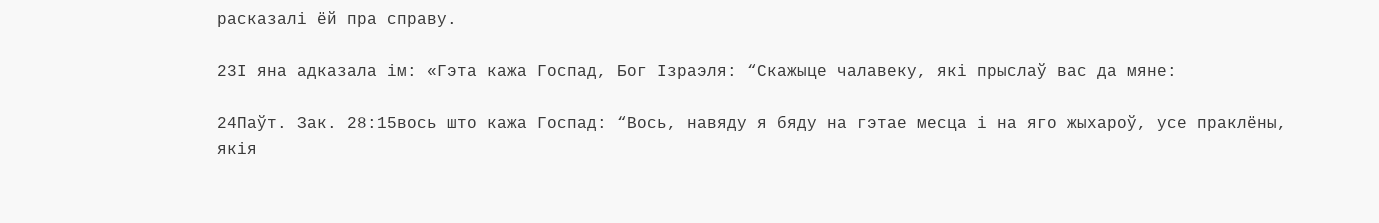расказалі ёй пра справу.

23І яна адказала ім: «Гэта кажа Госпад, Бог Ізраэля: “Скажыце чалавеку, які прыслаў вас да мяне:

24Паўт. Зак. 28:15вось што кажа Госпад: “Вось, навяду я бяду на гэтае месца і на яго жыхароў, усе праклёны, якія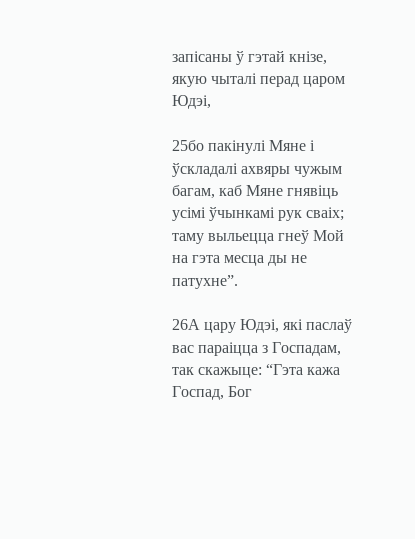запісаны ў гэтай кнізе, якую чыталі перад царом Юдэі,

25бо пакінулі Мяне і ўскладалі ахвяры чужым багам, каб Мяне гнявіць усімі ўчынкамі рук сваіх; таму выльецца гнеў Мой на гэта месца ды не патухне”.

26А цару Юдэі, які паслаў вас параіцца з Госпадам, так скажыце: “Гэта кажа Госпад, Бог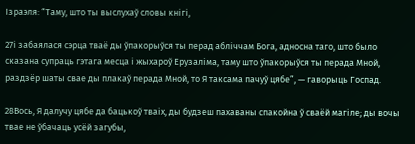Ізраэля: “Таму, што ты выслухаў словы кнігі,

27і забаялася сэрца тваё ды ўпакорыўся ты перад абліччам Бога, адносна таго, што было сказана супраць гэтага месца і жыхароў Ерузаліма, таму што ўпакорыўся ты перада Мной, раздзёр шаты свае ды плакаў перада Мной, то Я таксама пачуў цябе”, — гаворыць Госпад.

28Вось, Я далучу цябе да бацькоў тваіх, ды будзеш пахаваны спакойна ў сваёй магіле; ды вочы твае не ўбачаць усёй загубы,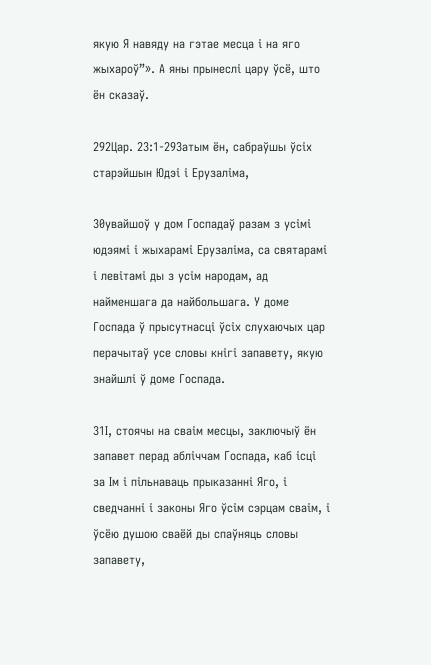якую Я навяду на гэтае месца і на яго жыхароў”». А яны прынеслі цару ўсё, што ён сказаў.

292Цар. 23:1-29Затым ён, сабраўшы ўсіх старэйшын Юдэі і Ерузаліма,

30увайшоў у дом Госпадаў разам з усімі юдэямі і жыхарамі Ерузаліма, са святарамі і левітамі ды з усім народам, ад найменшага да найбольшага. У доме Госпада ў прысутнасці ўсіх слухаючых цар перачытаў усе словы кнігі запавету, якую знайшлі ў доме Госпада.

31І, стоячы на сваім месцы, заключыў ён запавет перад абліччам Госпада, каб ісці за Ім і пільнаваць прыказанні Яго, і сведчанні і законы Яго ўсім сэрцам сваім, і ўсёю душою сваёй ды спаўняць словы запавету,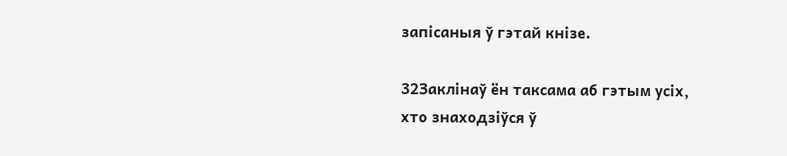запісаныя ў гэтай кнізе.

32Заклінаў ён таксама аб гэтым усіх, хто знаходзіўся ў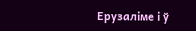Ерузаліме і ў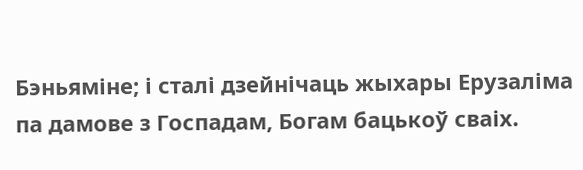Бэньяміне; і сталі дзейнічаць жыхары Ерузаліма па дамове з Госпадам, Богам бацькоў сваіх.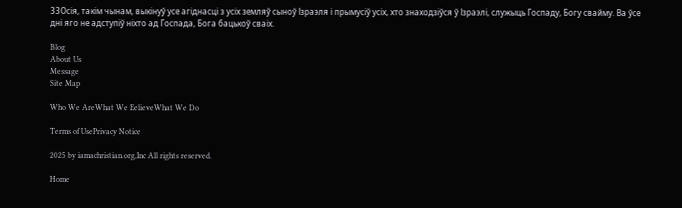33Осія, такім чынам, выкінуў усе агіднасці з усіх земляў сыноў Ізраэля і прымусіў усіх, хто знаходзіўся ў Ізраэлі, служыць Госпаду, Богу свайму. Ва ўсе дні яго не адступіў ніхто ад Госпада, Бога бацькоў сваіх.

Blog
About Us
Message
Site Map

Who We AreWhat We EelieveWhat We Do

Terms of UsePrivacy Notice

2025 by iamachristian.org,Inc All rights reserved.

Home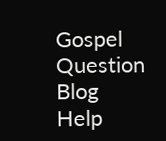Gospel
Question
Blog
Help